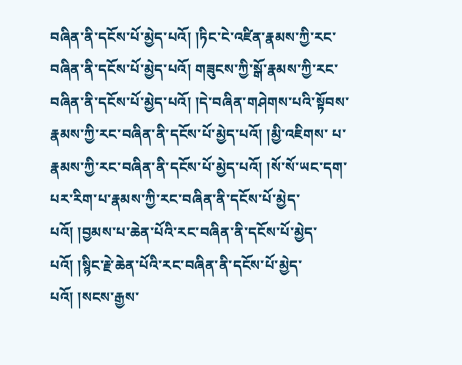བཞིན་ནི་དངོས་པོ་མྱེད་པའོ། །ཏིང་ངེ་འཛིན་རྣམས་ཀྱི་རང་བཞིན་ནི་དངོས་པོ་མྱེད་པའོ། གཟུངས་ཀྱི་སྒོ་རྣམས་ཀྱི་རང་བཞིན་ནི་དངོས་པོ་མྱེད་པའོ། །དེ་བཞིན་གཤེགས་པའི་སྟོབས་རྣམས་ཀྱི་རང་བཞིན་ནི་དངོས་པོ་མྱེད་པའོ། །མྱི་འཇིགས་ པ་རྣམས་ཀྱི་རང་བཞིན་ནི་དངོས་པོ་མྱེད་པའོ། །སོ་སོ་ཡང་དག་པར་རིག་པ་རྣམས་ཀྱི་རང་བཞིན་ནི་དངོས་པོ་མྱེད་པའོ། །བྱམས་པ་ཆེན་པོའི་རང་བཞིན་ནི་དངོས་པོ་མྱེད་པའོ། །སྙིང་རྗེ་ཆེན་པོའི་རང་བཞིན་ནི་དངོས་པོ་མྱེད་པའོ། །སངས་རྒྱས་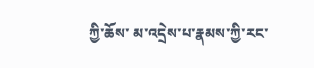ཀྱི་ཆོས་ མ་འདྲེས་པ་རྣམས་ཀྱི་རང་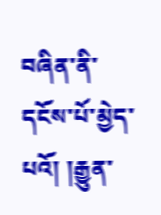བཞིན་ནི་དངོས་པོ་མྱེད་པའོ། །རྒྱུན་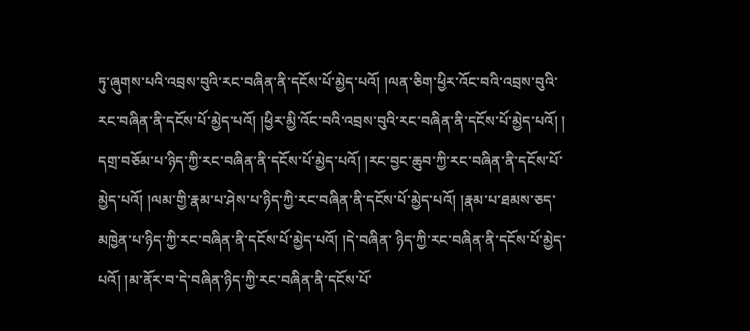ཏུ་ཞུགས་པའི་འབྲས་བུའི་རང་བཞིན་ནི་དངོས་པོ་མྱེད་པའོ། །ལན་ཅིག་ཕྱིར་འོང་བའི་འབྲས་བུའི་རང་བཞིན་ནི་དངོས་པོ་མྱེད་པའོ། །ཕྱིར་མྱི་འོང་བའི་འབྲས་བུའི་རང་བཞིན་ནི་དངོས་པོ་མྱེད་པའོ། ། དགྲ་བཅོམ་པ་ཉིད་ཀྱི་རང་བཞིན་ནི་དངོས་པོ་མྱེད་པའོ། །རང་བྱང་ཆུབ་ཀྱི་རང་བཞིན་ནི་དངོས་པོ་མྱེད་པའོ། །ལམ་གྱི་རྣམ་པ་ཤེས་པ་ཉིད་ཀྱི་རང་བཞིན་ནི་དངོས་པོ་མྱེད་པའོ། །རྣམ་པ་ཐམས་ཅད་མཁྱེན་པ་ཉིད་ཀྱི་རང་བཞིན་ནི་དངོས་པོ་མྱེད་པའོ། །དེ་བཞིན་ ཉིད་ཀྱི་རང་བཞིན་ནི་དངོས་པོ་མྱེད་པའོ། །མ་ནོར་བ་དེ་བཞིན་ཉིད་ཀྱི་རང་བཞིན་ནི་དངོས་པོ་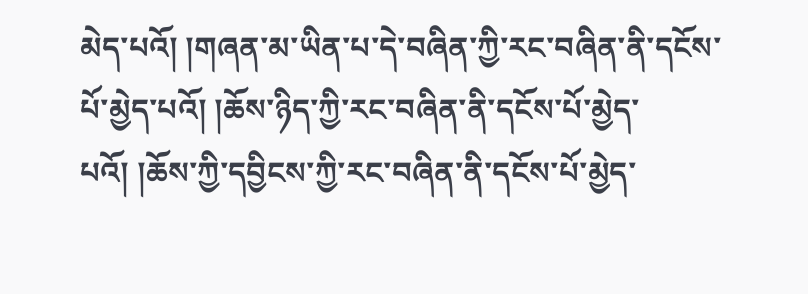མེད་པའོ། །གཞན་མ་ཡིན་པ་དེ་བཞིན་ཀྱི་རང་བཞིན་ནི་དངོས་པོ་མྱེད་པའོ། །ཆོས་ཉིད་ཀྱི་རང་བཞིན་ནི་དངོས་པོ་མྱེད་པའོ། །ཆོས་ཀྱི་དབྱིངས་ཀྱི་རང་བཞིན་ནི་དངོས་པོ་མྱེད་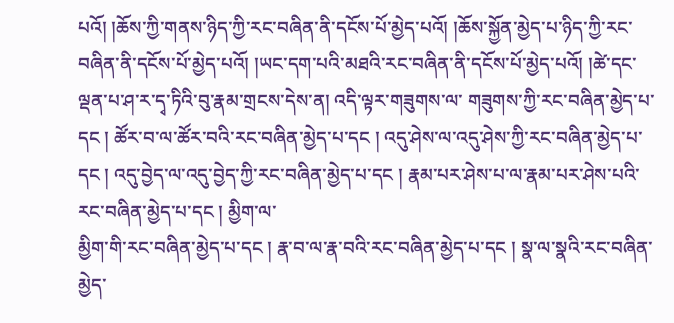པའོ། །ཆོས་ཀྱི་གནས་ཉིད་ཀྱི་རང་བཞིན་ནི་དངོས་པོ་མྱེད་པའོ། །ཆོས་སྐྱོན་མྱེད་པ་ཉིད་ཀྱི་རང་བཞིན་ནི་དངོས་པོ་མྱེད་པའོ། །ཡང་དག་པའི་མཐའི་རང་བཞིན་ནི་དངོས་པོ་མྱེད་པའོ། །ཚེ་དང་ལྡན་པ་ཤ་ར་དྭ་ཏིའི་བུ་རྣམ་གྲངས་དེས་ན། འདི་ལྟར་གཟུགས་ལ་ གཟུགས་ཀྱི་རང་བཞིན་མྱེད་པ་དང ། ཚོར་བ་ལ་ཚོར་བའི་རང་བཞིན་མྱེད་པ་དང ། འདུ་ཤེས་ལ་འདུ་ཤེས་ཀྱི་རང་བཞིན་མྱེད་པ་དང ། འདུ་བྱེད་ལ་འདུ་བྱེད་ཀྱི་རང་བཞིན་མྱེད་པ་དང ། རྣམ་པར་ཤེས་པ་ལ་རྣམ་པར་ཤེས་པའི་རང་བཞིན་མྱེད་པ་དང ། མྱིག་ལ་
མྱིག་གི་རང་བཞིན་མྱེད་པ་དང ། རྣ་བ་ལ་རྣ་བའི་རང་བཞིན་མྱེད་པ་དང ། སྣ་ལ་སྣའི་རང་བཞིན་མྱེད་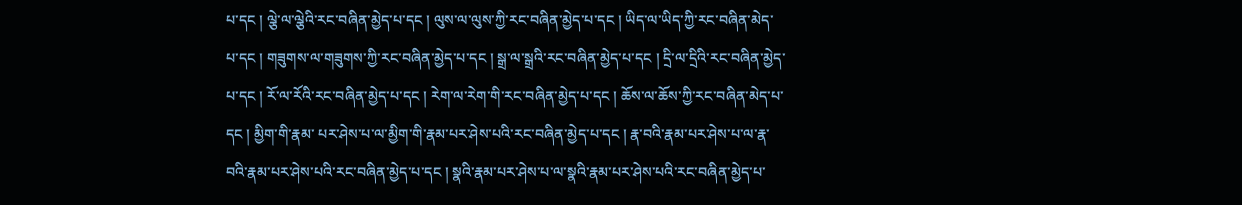པ་དང ། ལྕེ་ལ་ལྕེའི་རང་བཞིན་མྱེད་པ་དང ། ལུས་ལ་ལུས་ཀྱི་རང་བཞིན་མྱེད་པ་དང ། ཡིད་ལ་ཡིད་ཀྱི་རང་བཞིན་མེད་པ་དང ། གཟུགས་ལ་གཟུགས་ཀྱི་རང་བཞིན་མྱེད་པ་དང ། སྒྲ་ལ་སྒྲའི་རང་བཞིན་མྱེད་པ་དང ། དྲི་ལ་དྲིའི་རང་བཞིན་མྱེད་པ་དང ། རོ་ལ་རོའི་རང་བཞིན་མྱེད་པ་དང ། རེག་ལ་རེག་གི་རང་བཞིན་མྱེད་པ་དང ། ཆོས་ལ་ཆོས་ཀྱི་རང་བཞིན་མེད་པ་དང ། མྱིག་གི་རྣམ་ པར་ཤེས་པ་ལ་མྱིག་གི་རྣམ་པར་ཤེས་པའི་རང་བཞིན་མྱེད་པ་དང ། རྣ་བའི་རྣམ་པར་ཤེས་པ་ལ་རྣ་བའི་རྣམ་པར་ཤེས་པའི་རང་བཞིན་མྱེད་པ་དང ། སྣའི་རྣམ་པར་ཤེས་པ་ལ་སྣའི་རྣམ་པར་ཤེས་པའི་རང་བཞིན་མྱེད་པ་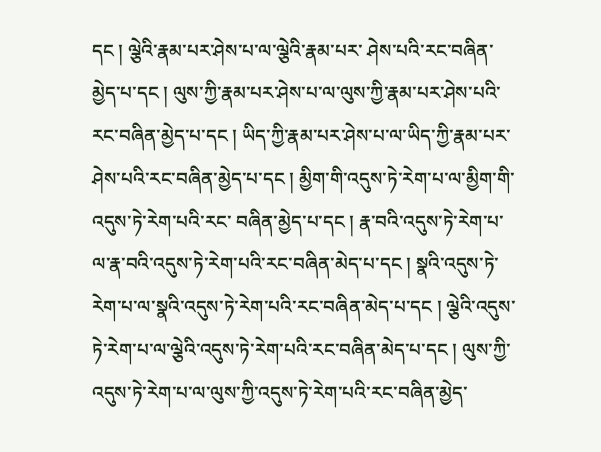དང ། ལྕེའི་རྣམ་པར་ཤེས་པ་ལ་ལྕེའི་རྣམ་པར་ ཤེས་པའི་རང་བཞིན་མྱེད་པ་དང ། ལུས་ཀྱི་རྣམ་པར་ཤེས་པ་ལ་ལུས་ཀྱི་རྣམ་པར་ཤེས་པའི་རང་བཞིན་མྱེད་པ་དང ། ཡིད་ཀྱི་རྣམ་པར་ཤེས་པ་ལ་ཡིད་ཀྱི་རྣམ་པར་ཤེས་པའི་རང་བཞིན་མྱེད་པ་དང ། མྱིག་གི་འདུས་ཏེ་རེག་པ་ལ་མྱིག་གི་འདུས་ཏེ་རེག་པའི་རང་ བཞིན་མྱེད་པ་དང ། རྣ་བའི་འདུས་ཏེ་རེག་པ་ལ་རྣ་བའི་འདུས་ཏེ་རེག་པའི་རང་བཞིན་མེད་པ་དང ། སྣའི་འདུས་ཏེ་རེག་པ་ལ་སྣའི་འདུས་ཏེ་རེག་པའི་རང་བཞིན་མེད་པ་དང ། ལྕེའི་འདུས་ཏེ་རེག་པ་ལ་ལྕེའི་འདུས་ཏེ་རེག་པའི་རང་བཞིན་མེད་པ་དང ། ལུས་ཀྱི་ འདུས་ཏེ་རེག་པ་ལ་ལུས་ཀྱི་འདུས་ཏེ་རེག་པའི་རང་བཞིན་མྱེད་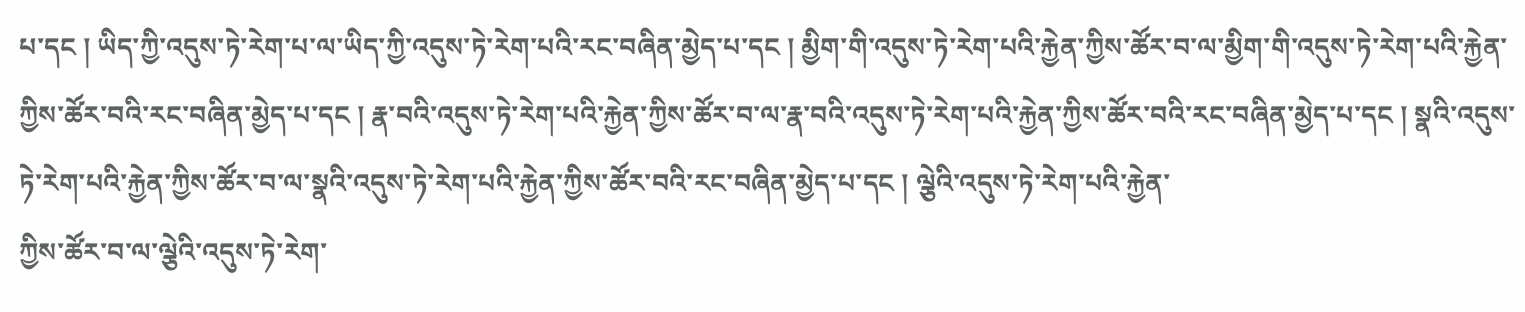པ་དང ། ཡིད་ཀྱི་འདུས་ཏེ་རེག་པ་ལ་ཡིད་ཀྱི་འདུས་ཏེ་རེག་པའི་རང་བཞིན་མྱེད་པ་དང ། མྱིག་གི་འདུས་ཏེ་རེག་པའི་རྐྱེན་ཀྱིས་ཚོར་བ་ལ་མྱིག་གི་འདུས་ཏེ་རེག་པའི་རྐྱེན་ཀྱིས་ཚོར་བའི་རང་བཞིན་མྱེད་པ་དང ། རྣ་བའི་འདུས་ཏེ་རེག་པའི་རྐྱེན་ཀྱིས་ཚོར་བ་ལ་རྣ་བའི་འདུས་ཏེ་རེག་པའི་རྐྱེན་ཀྱིས་ཚོར་བའི་རང་བཞིན་མྱེད་པ་དང ། སྣའི་འདུས་ཏེ་རེག་པའི་རྐྱེན་ཀྱིས་ཚོར་བ་ལ་སྣའི་འདུས་ཏེ་རེག་པའི་རྐྱེན་ཀྱིས་ཚོར་བའི་རང་བཞིན་མྱེད་པ་དང ། ལྕེའི་འདུས་ཏེ་རེག་པའི་རྐྱེན་
ཀྱིས་ཚོར་བ་ལ་ལྕེའི་འདུས་ཏེ་རེག་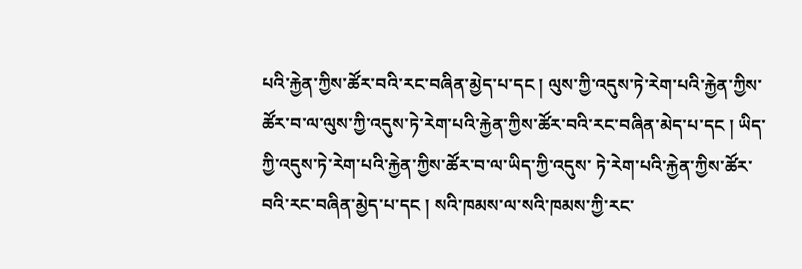པའི་རྐྱེན་ཀྱིས་ཚོར་བའི་རང་བཞིན་མྱེད་པ་དང ། ལུས་ཀྱི་འདུས་ཏེ་རེག་པའི་རྐྱེན་ཀྱིས་ཚོར་བ་ལ་ལུས་ཀྱི་འདུས་ཏེ་རེག་པའི་རྐྱེན་ཀྱིས་ཚོར་བའི་རང་བཞིན་མེད་པ་དང ། ཡིད་ཀྱི་འདུས་ཏེ་རེག་པའི་རྐྱེན་ཀྱིས་ཚོར་བ་ལ་ཡིད་ཀྱི་འདུས་ ཏེ་རེག་པའི་རྐྱེན་ཀྱིས་ཚོར་བའི་རང་བཞིན་མྱེད་པ་དང ། སའི་ཁམས་ལ་སའི་ཁམས་ཀྱི་རང་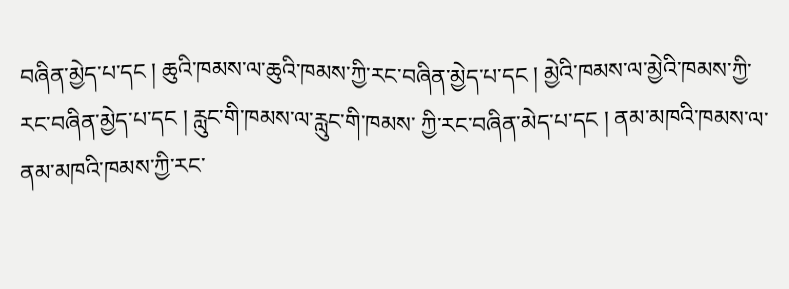བཞིན་མྱེད་པ་དང ། ཆུའི་ཁམས་ལ་ཆུའི་ཁམས་ཀྱི་རང་བཞིན་མྱེད་པ་དང ། མྱེའི་ཁམས་ལ་མྱེའི་ཁམས་ཀྱི་རང་བཞིན་མྱེད་པ་དང ། རླུང་གི་ཁམས་ལ་རླུང་གི་ཁམས་ ཀྱི་རང་བཞིན་མེད་པ་དང ། ནམ་མཁའི་ཁམས་ལ་ནམ་མཁའི་ཁམས་ཀྱི་རང་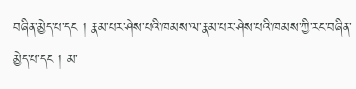བཞིན་མྱེད་པ་དང ། རྣམ་པར་ཤེས་པའི་ཁམས་ལ་རྣམ་པར་ཤེས་པའི་ཁམས་ཀྱི་རང་བཞིན་མྱེད་པ་དང ། མ་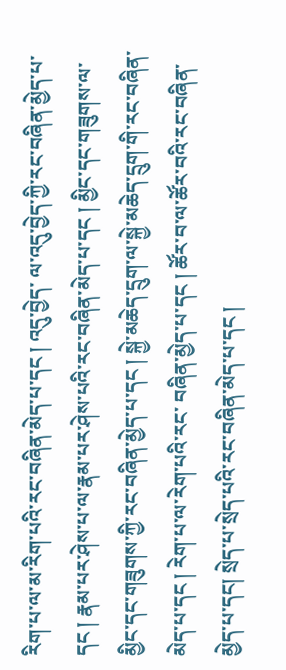རིག་པ་ལ་མ་རིག་པའི་རང་བཞིན་མེད་པ་དང ། འདུ་བྱེད་ ལ་འདུ་བྱེད་ཀྱི་རང་བཞིན་མྱེད་པ་དང ། རྣམ་པར་ཤེས་པ་ལ་རྣམ་པར་ཤེས་པའི་རང་བཞིན་མེད་པ་དང ། མྱིང་དང་གཟུགས་ལ་མྱིང་དང་གཟུགས་ཀྱི་རང་བཞིན་མྱེད་པ་དང ། སྐྱེ་མཆེད་དྲུག་ལ་སྐྱེ་མཆེད་དྲུག་གི་རང་བཞིན་མེད་པ་དང ། རེག་པ་ལ་རེག་པའི་རང་ བཞིན་མྱེད་པ་དང ། ཚོར་བ་ལ་ཚོར་བའི་རང་བཞིན་མྱེད་པ་དང། སྲེད་པ་སྲེད་པའི་རང་བཞིན་མེད་པ་དང །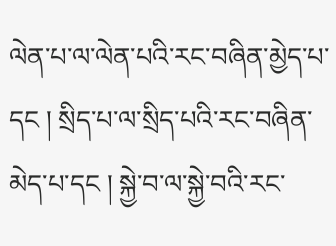ལེན་པ་ལ་ལེན་པའི་རང་བཞིན་མྱེད་པ་དང ། སྲིད་པ་ལ་སྲིད་པའི་རང་བཞིན་མེད་པ་དང ། སྐྱེ་བ་ལ་སྐྱེ་བའི་རང་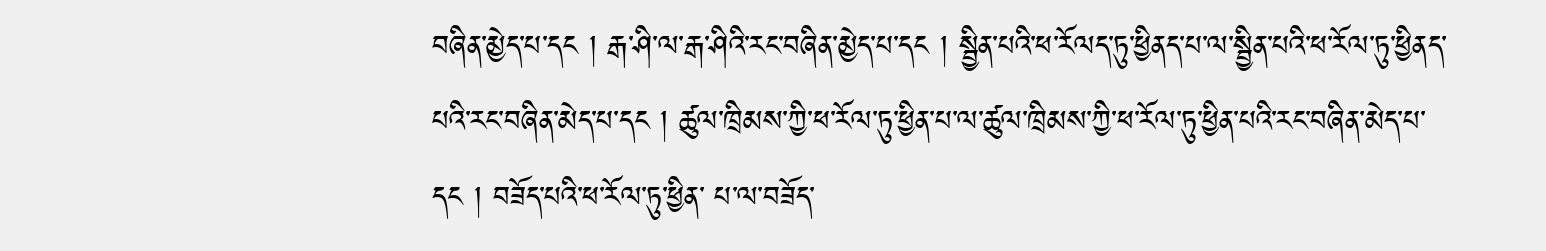བཞིན་མྱེད་པ་དང ། རྒ་ཤི་ལ་རྒ་ཤིའི་རང་བཞིན་མྱེད་པ་དང ། སྦྱིན་པའི་ཕ་རོལད་ཏུ་ཕྱིནད་པ་ལ་སྦྱིན་པའི་ཕ་རོལ་ཏུ་ཕྱིནད་པའི་རང་བཞིན་མེད་པ་དང ། ཚུལ་ཁྲིམས་ཀྱི་ཕ་རོལ་ཏུ་ཕྱིན་པ་ལ་ཚུལ་ཁྲིམས་ཀྱི་ཕ་རོལ་ཏུ་ཕྱིན་པའི་རང་བཞིན་མེད་པ་དང ། བཟོད་པའི་ཕ་རོལ་ཏུ་ཕྱིན་ པ་ལ་བཟོད་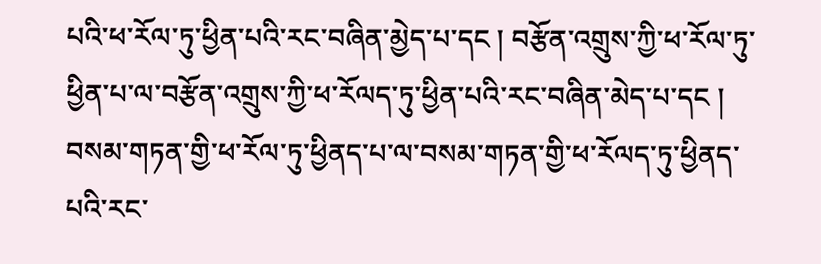པའི་ཕ་རོལ་ཏུ་ཕྱིན་པའི་རང་བཞིན་མྱེད་པ་དང ། བརྩོན་འགྲུས་ཀྱི་ཕ་རོལ་ཏུ་ཕྱིན་པ་ལ་བརྩོན་འགྲུས་ཀྱི་ཕ་རོལད་ཏུ་ཕྱིན་པའི་རང་བཞིན་མེད་པ་དང ། བསམ་གཏན་གྱི་ཕ་རོལ་ཏུ་ཕྱིནད་པ་ལ་བསམ་གཏན་གྱི་ཕ་རོལད་ཏུ་ཕྱིནད་པའི་རང་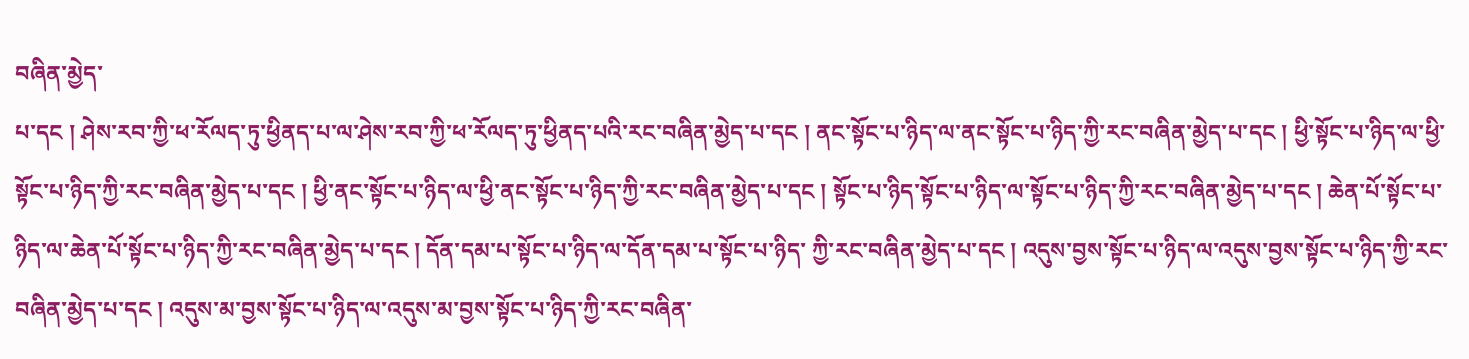བཞིན་མྱེད་
པ་དང ། ཤེས་རབ་ཀྱི་ཕ་རོལད་ཏུ་ཕྱིནད་པ་ལ་ཤེས་རབ་ཀྱི་ཕ་རོལད་ཏུ་ཕྱིནད་པའི་རང་བཞིན་མྱེད་པ་དང ། ནང་སྟོང་པ་ཉིད་ལ་ནང་སྟོང་པ་ཉིད་ཀྱི་རང་བཞིན་མྱེད་པ་དང ། ཕྱི་སྟོང་པ་ཉིད་ལ་ཕྱི་སྟོང་པ་ཉིད་ཀྱི་རང་བཞིན་མྱེད་པ་དང ། ཕྱི་ནང་སྟོང་པ་ཉིད་ལ་ཕྱི་ནང་སྟོང་པ་ཉིད་ཀྱི་རང་བཞིན་མྱེད་པ་དང ། སྟོང་པ་ཉིད་སྟོང་པ་ཉིད་ལ་སྟོང་པ་ཉིད་ཀྱི་རང་བཞིན་མྱེད་པ་དང ། ཆེན་པོ་སྟོང་པ་ཉིད་ལ་ཆེན་པོ་སྟོང་པ་ཉིད་ཀྱི་རང་བཞིན་མྱེད་པ་དང ། དོན་དམ་པ་སྟོང་པ་ཉིད་ལ་དོན་དམ་པ་སྟོང་པ་ཉིད་ ཀྱི་རང་བཞིན་མྱེད་པ་དང ། འདུས་བྱས་སྟོང་པ་ཉིད་ལ་འདུས་བྱས་སྟོང་པ་ཉིད་ཀྱི་རང་བཞིན་མྱེད་པ་དང ། འདུས་མ་བྱས་སྟོང་པ་ཉིད་ལ་འདུས་མ་བྱས་སྟོང་པ་ཉིད་ཀྱི་རང་བཞིན་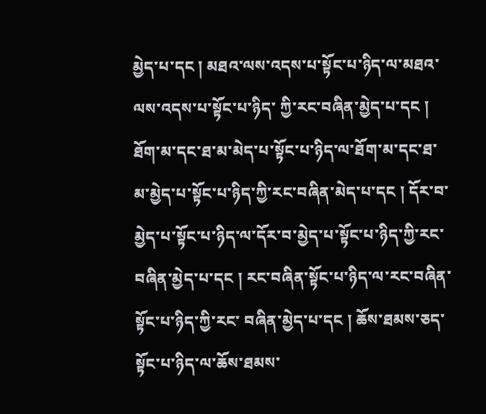མྱེད་པ་དང ། མཐའ་ལས་འདས་པ་སྟོང་པ་ཉིད་ལ་མཐའ་ལས་འདས་པ་སྟོང་པ་ཉིད་ ཀྱི་རང་བཞིན་མྱེད་པ་དང ། ཐོག་མ་དང་ཐ་མ་མེད་པ་སྟོང་པ་ཉིད་ལ་ཐོག་མ་དང་ཐ་མ་མྱེད་པ་སྟོང་པ་ཉིད་ཀྱི་རང་བཞིན་མེད་པ་དང ། དོར་བ་མྱེད་པ་སྟོང་པ་ཉིད་ལ་དོར་བ་མྱེད་པ་སྟོང་པ་ཉིད་ཀྱི་རང་བཞིན་མྱེད་པ་དང ། རང་བཞིན་སྟོང་པ་ཉིད་ལ་རང་བཞིན་སྟོང་པ་ཉིད་ཀྱི་རང་ བཞིན་མྱེད་པ་དང ། ཆོས་ཐམས་ཅད་སྟོང་པ་ཉིད་ལ་ཆོས་ཐམས་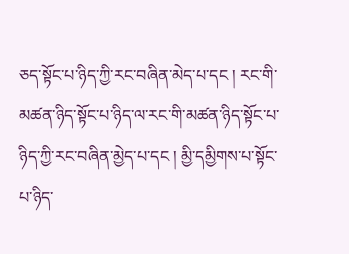ཅད་སྟོང་པ་ཉིད་ཀྱི་རང་བཞིན་མེད་པ་དང ། རང་གི་མཚན་ཉིད་སྟོང་པ་ཉིད་ལ་རང་གི་མཚན་ཉིད་སྟོང་པ་ཉིད་ཀྱི་རང་བཞིན་མྱེད་པ་དང ། མྱི་དམྱིགས་པ་སྟོང་པ་ཉིད་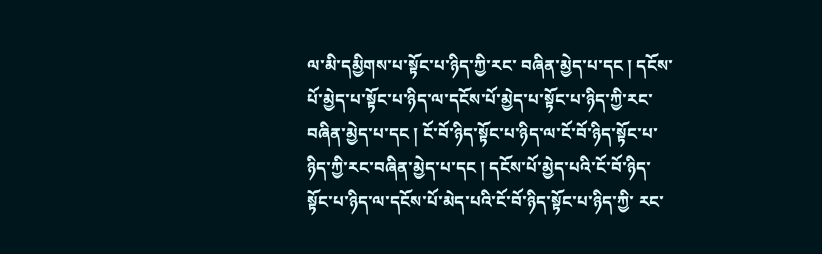ལ་མི་དམྱིགས་པ་སྟོང་པ་ཉིད་ཀྱི་རང་ བཞིན་མྱེད་པ་དང ། དངོས་པོ་མྱེད་པ་སྟོང་པ་ཉིད་ལ་དངོས་པོ་མྱེད་པ་སྟོང་པ་ཉིད་ཀྱི་རང་བཞིན་མྱེད་པ་དང ། ངོ་བོ་ཉིད་སྟོང་པ་ཉིད་ལ་ངོ་བོ་ཉིད་སྟོང་པ་ཉིད་ཀྱི་རང་བཞིན་མྱེད་པ་དང ། དངོས་པོ་མྱེད་པའི་ངོ་བོ་ཉིད་སྟོང་པ་ཉིད་ལ་དངོས་པོ་མེད་པའི་ངོ་བོ་ཉིད་སྟོང་པ་ཉིད་ཀྱི་ རང་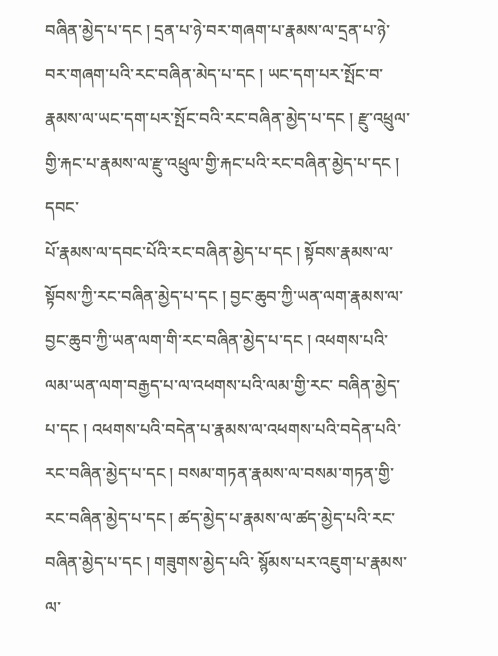བཞིན་མྱེད་པ་དང ། དྲན་པ་ཉེ་བར་གཞག་པ་རྣམས་ལ་དྲན་པ་ཉེ་བར་གཞག་པའི་རང་བཞིན་མེད་པ་དང ། ཡང་དག་པར་སྤོང་བ་རྣམས་ལ་ཡང་དག་པར་སྤོང་བའི་རང་བཞིན་མྱེད་པ་དང ། རྫུ་འཕྲུལ་གྱི་རྐང་པ་རྣམས་ལ་རྫུ་འཕྲུལ་གྱི་རྐང་པའི་རང་བཞིན་མྱེད་པ་དང ། དབང་
པོ་རྣམས་ལ་དབང་པོའི་རང་བཞིན་མྱེད་པ་དང ། སྟོབས་རྣམས་ལ་སྟོབས་ཀྱི་རང་བཞིན་མྱེད་པ་དང ། བྱང་ཆུབ་ཀྱི་ཡན་ལག་རྣམས་ལ་བྱང་ཆུབ་ཀྱི་ཡན་ལག་གི་རང་བཞིན་མྱེད་པ་དང ། འཕགས་པའི་ལམ་ཡན་ལག་བརྒྱད་པ་ལ་འཕགས་པའི་ལམ་གྱི་རང་ བཞིན་མྱེད་པ་དང ། འཕགས་པའི་བདེན་པ་རྣམས་ལ་འཕགས་པའི་བདེན་པའི་རང་བཞིན་མྱེད་པ་དང ། བསམ་གཏན་རྣམས་ལ་བསམ་གཏན་གྱི་རང་བཞིན་མྱེད་པ་དང ། ཚད་མྱེད་པ་རྣམས་ལ་ཚད་མྱེད་པའི་རང་བཞིན་མྱེད་པ་དང ། གཟུགས་མྱེད་པའི་ སྙོམས་པར་འཇུག་པ་རྣམས་ལ་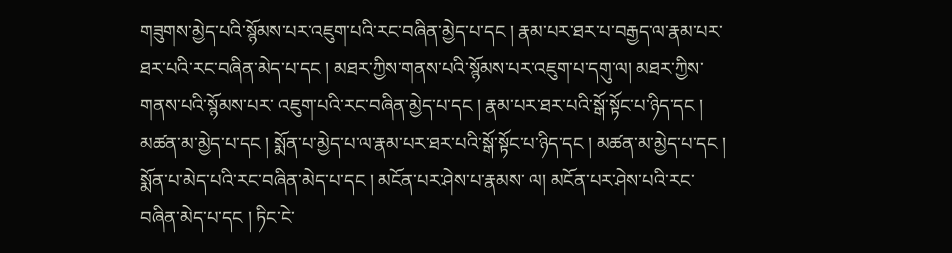གཟུགས་མྱེད་པའི་སྙོམས་པར་འཇུག་པའི་རང་བཞིན་མྱེད་པ་དང ། རྣམ་པར་ཐར་པ་བརྒྱད་ལ་རྣམ་པར་ཐར་པའི་རང་བཞིན་མེད་པ་དང ། མཐར་ཀྱིས་གནས་པའི་སྙོམས་པར་འཇུག་པ་དགུ་ལ། མཐར་ཀྱིས་གནས་པའི་སྙོམས་པར་ འཇུག་པའི་རང་བཞིན་མྱེད་པ་དང ། རྣམ་པར་ཐར་པའི་སྒོ་སྟོང་པ་ཉིད་དང ། མཚན་མ་མྱེད་པ་དང ། སྨོན་པ་མྱེད་པ་ལ་རྣམ་པར་ཐར་པའི་སྒོ་སྟོང་པ་ཉིད་དང ། མཚན་མ་མྱེད་པ་དང ། སྨོན་པ་མེད་པའི་རང་བཞིན་མེད་པ་དང ། མངོན་པར་ཤེས་པ་རྣམས་ ལ། མངོན་པར་ཤེས་པའི་རང་བཞིན་མེད་པ་དང ། ཏིང་ངེ་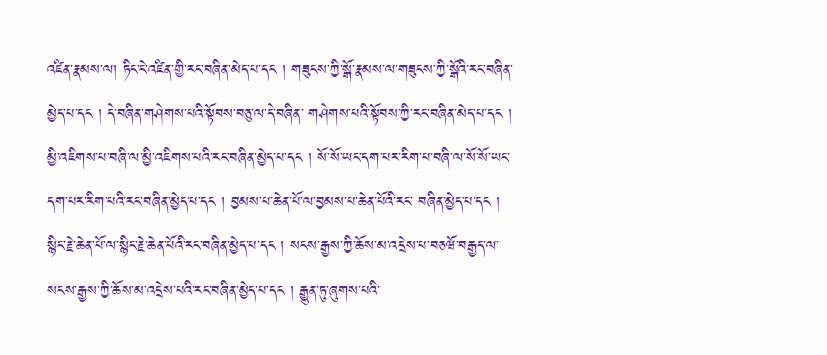འཛིན་རྣམས་ལ། ཏིང་ངེ་འཛིན་གྱི་རང་བཞིན་མེད་པ་དང ། གཟུངས་ཀྱི་སྒོ་རྣམས་ལ་གཟུངས་ཀྱི་སྒོའི་རང་བཞིན་མྱེད་པ་དང ། དེ་བཞིན་གཤེགས་པའི་སྟོབས་བཅུ་ལ་དེ་བཞིན་ གཤེགས་པའི་སྟོབས་ཀྱི་རང་བཞིན་མེད་པ་དང ། མྱི་འཇིགས་པ་བཞི་ལ་མྱི་འཇིགས་པའི་རང་བཞིན་མྱེད་པ་དང ། སོ་སོ་ཡང་དག་པར་རིག་པ་བཞི་ལ་སོ་སོ་ཡང་དག་པར་རིག་པའི་རང་བཞིན་མྱེད་པ་དང ། བྱམས་པ་ཆེན་པོ་ལ་བྱམས་པ་ཆེན་པོའི་རང་ བཞིན་མྱེད་པ་དང ། སྙིང་རྗེ་ཆེན་པོ་ལ་སྙིང་རྗེ་ཆེན་པོའི་རང་བཞིན་མྱེད་པ་དང ། སངས་རྒྱས་ཀྱི་ཆོས་མ་འདྲེས་པ་བཅཝོ་བརྒྱད་ལ་སངས་རྒྱས་ཀྱི་ཆོས་མ་འདྲེས་པའི་རང་བཞིན་མྱེད་པ་དང ། རྒྱུན་ཏུ་ཞུགས་པའི་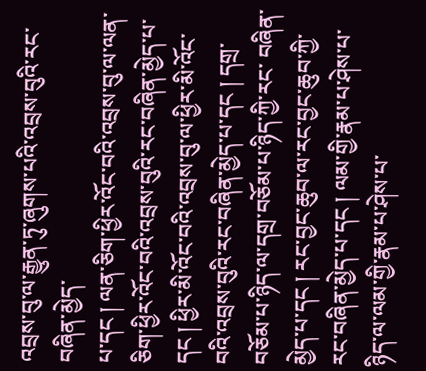འབྲས་བུ་ལ་རྒྱུན་ཏུ་ཞུགས་པའི་འབྲས་བུའི་རང་བཞིན་མྱེད་
པ་དང ། ལན་ཅིག་ཕྱིར་འོང་བའི་འབྲས་བུ་ལ་ལན་ཅིག་ཕྱིར་འོང་བའི་འབྲས་བུའི་རང་བཞིན་མྱེད་པ་དང ། ཕྱིར་མི་འོང་བའི་འབྲས་བུ་ལ་ཕྱིར་མི་འོང་བའི་འབྲས་བུའི་རང་བཞིན་མྱེད་པ་དང ། དགྲ་བཅོམ་པ་ཉིད་ལ་དགྲ་བཅོམ་པ་ཉིད་ཀྱི་རང་ བཞིན་མྱེད་པ་དང ། རང་བྱང་ཆུབ་ལ་རང་བྱང་ཆུབ་ཀྱི་རང་བཞིན་མྱེད་པ་དང ། ལམ་གྱི་རྣམ་པ་ཤེས་པ་ཉིད་ལ་ལམ་གྱི་རྣམ་པ་ཤེས་པ་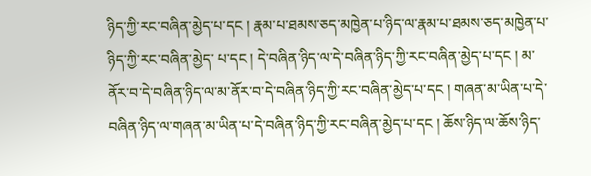ཉིད་ཀྱི་རང་བཞིན་མྱེད་པ་དང ། རྣམ་པ་ཐམས་ཅད་མཁྱེན་པ་ཉིད་ལ་རྣམ་པ་ཐམས་ཅད་མཁྱེན་པ་ཉིད་ཀྱི་རང་བཞིན་མྱེད་ པ་དང ། དེ་བཞིན་ཉིད་ལ་དེ་བཞིན་ཉིད་ཀྱི་རང་བཞིན་མྱེད་པ་དང ། མ་ནོར་བ་དེ་བཞིན་ཉིད་ལ་མ་ནོར་བ་དེ་བཞིན་ཉིད་ཀྱི་རང་བཞིན་མྱེད་པ་དང ། གཞན་མ་ཡིན་པ་དེ་བཞིན་ཉིད་ལ་གཞན་མ་ཡིན་པ་དེ་བཞིན་ཉིད་ཀྱི་རང་བཞིན་མྱེད་པ་དང ། ཆོས་ཉིད་ལ་ཆོས་ཉིད་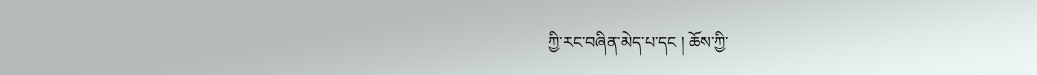ཀྱི་རང་བཞིན་མེད་པ་དང ། ཆོས་ཀྱི་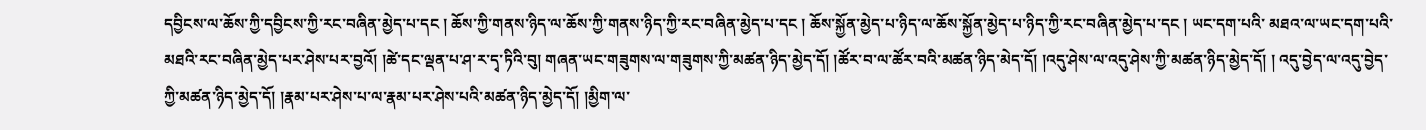དབྱིངས་ལ་ཆོས་ཀྱི་དབྱིངས་ཀྱི་རང་བཞིན་མྱེད་པ་དང ། ཆོས་ཀྱི་གནས་ཉིད་ལ་ཆོས་ཀྱི་གནས་ཉིད་ཀྱི་རང་བཞིན་མྱེད་པ་དང ། ཆོས་སྐྱོན་མྱེད་པ་ཉིད་ལ་ཆོས་སྐྱོན་མྱེད་པ་ཉིད་ཀྱི་རང་བཞིན་མྱེད་པ་དང ། ཡང་དག་པའི་ མཐའ་ལ་ཡང་དག་པའི་མཐའི་རང་བཞིན་མྱེད་པར་ཤེས་པར་བྱའོ། །ཚེ་དང་ལྡན་པ་ཤ་ར་དྭ་ཏིའི་བུ། གཞན་ཡང་གཟུགས་ལ་གཟུགས་ཀྱི་མཚན་ཉིད་མྱེད་དོ། །ཚོར་བ་ལ་ཚོར་བའི་མཚན་ཉིད་མེད་དོ། །འདུ་ཤེས་ལ་འདུ་ཤེས་ཀྱི་མཚན་ཉིད་མྱེད་དོ། ། འདུ་བྱེད་ལ་འདུ་བྱེད་ཀྱི་མཚན་ཉིད་མྱེད་དོ། །རྣམ་པར་ཤེས་པ་ལ་རྣམ་པར་ཤེས་པའི་མཚན་ཉིད་མྱེད་དོ། །མྱིག་ལ་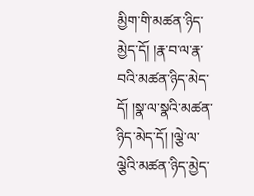མྱིག་གི་མཚན་ཉིད་མྱེད་དོ། །རྣ་བ་ལ་རྣ་བའི་མཚན་ཉིད་མེད་དོ། །སྣ་ལ་སྣའི་མཚན་ཉིད་མེད་དོ། །ལྕེ་ལ་ལྕེའི་མཚན་ཉིད་མྱེད་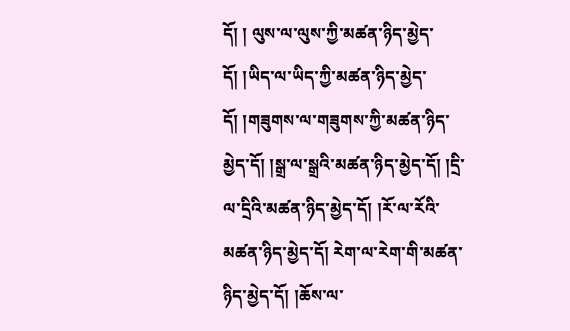དོ། ། ལུས་ལ་ལུས་ཀྱི་མཚན་ཉིད་མྱེད་དོ། །ཡིད་ལ་ཡིད་ཀྱི་མཚན་ཉིད་མྱེད་དོ། །གཟུགས་ལ་གཟུགས་ཀྱི་མཚན་ཉིད་མྱེད་དོ། །སྒྲ་ལ་སྒྲའི་མཚན་ཉིད་མྱེད་དོ། །དྲི་ལ་དྲིའི་མཚན་ཉིད་མྱེད་དོ། །རོ་ལ་རོའི་མཚན་ཉིད་མྱེད་དོ། རེག་ལ་རེག་གི་མཚན་
ཉིད་མྱེད་དོ། །ཆོས་ལ་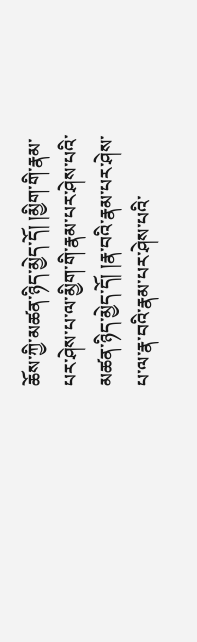ཆོས་ཀྱི་མཚན་ཉིད་མྱེད་དོ། །མྱིག་གི་རྣམ་པར་ཤེས་པ་ལ་མྱིག་གི་རྣམ་པར་ཤེས་པའི་མཚན་ཉིད་མྱེད་དོ། །རྣ་བའི་རྣམ་པར་ཤེས་པ་ལ་རྣ་བའི་རྣམ་པར་ཤེས་པའི་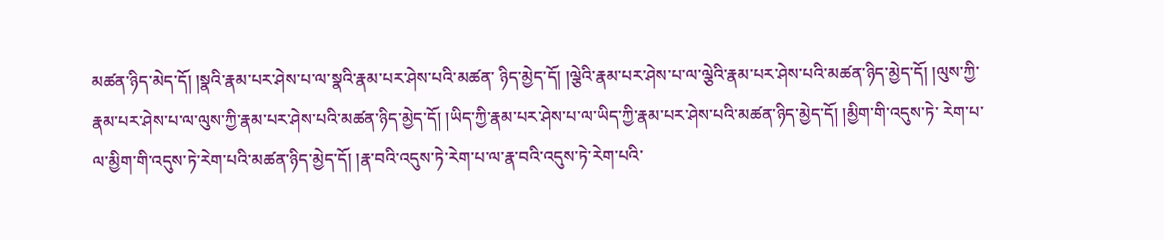མཚན་ཉིད་མེད་དོ། །སྣའི་རྣམ་པར་ཤེས་པ་ལ་སྣའི་རྣམ་པར་ཤེས་པའི་མཚན་ ཉིད་མྱེད་དོ། །ལྕེའི་རྣམ་པར་ཤེས་པ་ལ་ལྕེའི་རྣམ་པར་ཤེས་པའི་མཚན་ཉིད་མྱེད་དོ། །ལུས་ཀྱི་རྣམ་པར་ཤེས་པ་ལ་ལུས་ཀྱི་རྣམ་པར་ཤེས་པའི་མཚན་ཉིད་མྱེད་དོ། །ཡིད་ཀྱི་རྣམ་པར་ཤེས་པ་ལ་ཡིད་ཀྱི་རྣམ་པར་ཤེས་པའི་མཚན་ཉིད་མྱེད་དོ། །མྱིག་གི་འདུས་ཏེ་ རེག་པ་ལ་མྱིག་གི་འདུས་ཏེ་རེག་པའི་མཚན་ཉིད་མྱེད་དོ། །རྣ་བའི་འདུས་ཏེ་རེག་པ་ལ་རྣ་བའི་འདུས་ཏེ་རེག་པའི་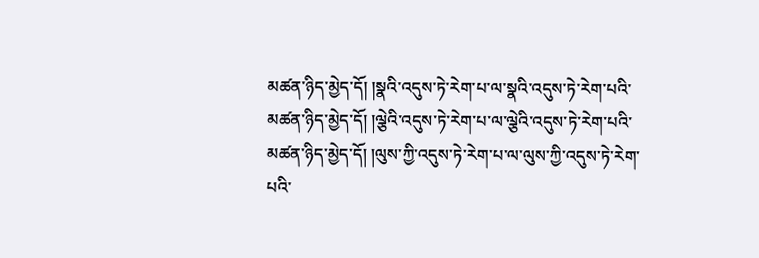མཚན་ཉིད་མྱེད་དོ། །སྣའི་འདུས་ཏེ་རེག་པ་ལ་སྣའི་འདུས་ཏེ་རེག་པའི་མཚན་ཉིད་མྱེད་དོ། །ལྕེའི་འདུས་ཏེ་རེག་པ་ལ་ལྕེའི་འདུས་ཏེ་རེག་པའི་ མཚན་ཉིད་མྱེད་དོ། །ལུས་ཀྱི་འདུས་ཏེ་རེག་པ་ལ་ལུས་ཀྱི་འདུས་ཏེ་རེག་པའི་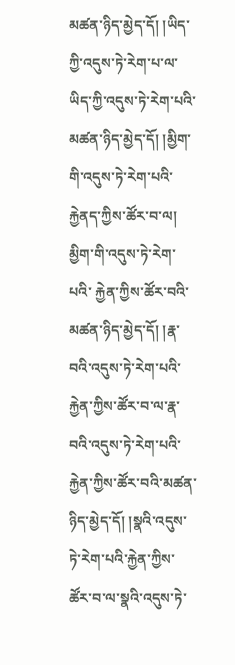མཚན་ཉིད་མྱེད་དོ། །ཡིད་ཀྱི་འདུས་ཏེ་རེག་པ་ལ་ཡིད་ཀྱི་འདུས་ཏེ་རེག་པའི་མཚན་ཉིད་མྱེད་དོ། །མྱིག་གི་འདུས་ཏེ་རེག་པའི་རྐྱེནད་ཀྱིས་ཚོར་བ་ལ། མྱིག་གི་འདུས་ཏེ་རེག་པའི་ རྐྱེན་ཀྱིས་ཚོར་བའི་མཚན་ཉིད་མྱེད་དོ། །རྣ་བའི་འདུས་ཏེ་རེག་པའི་རྐྱེན་ཀྱིས་ཚོར་བ་ལ་རྣ་བའི་འདུས་ཏེ་རེག་པའི་རྐྱེན་ཀྱིས་ཚོར་བའི་མཚན་ཉིད་མྱེད་དོ། །སྣའི་འདུས་ཏེ་རེག་པའི་རྐྱེན་ཀྱིས་ཚོར་བ་ལ་སྣའི་འདུས་ཏེ་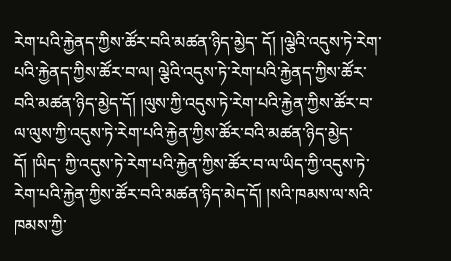རེག་པའི་རྐྱེནད་ཀྱིས་ཚོར་བའི་མཚན་ཉིད་མྱེད་ དོ། །ལྕེའི་འདུས་ཏེ་རེག་པའི་རྐྱེནད་ཀྱིས་ཚོར་བ་ལ། ལྕེའི་འདུས་ཏེ་རེག་པའི་རྐྱེནད་ཀྱིས་ཚོར་བའི་མཚན་ཉིད་མྱེད་དོ། །ལུས་ཀྱི་འདུས་ཏེ་རེག་པའི་རྐྱེན་ཀྱིས་ཚོར་བ་ལ་ལུས་ཀྱི་འདུས་ཏེ་རེག་པའི་རྐྱེན་ཀྱིས་ཚོར་བའི་མཚན་ཉིད་མྱེད་དོ། །ཡིད་ ཀྱི་འདུས་ཏེ་རེག་པའི་རྐྱེན་ཀྱིས་ཚོར་བ་ལ་ཡིད་ཀྱི་འདུས་ཏེ་རེག་པའི་རྐྱེན་ཀྱིས་ཚོར་བའི་མཚན་ཉིད་མེད་དོ། །སའི་ཁམས་ལ་སའི་ཁམས་ཀྱི་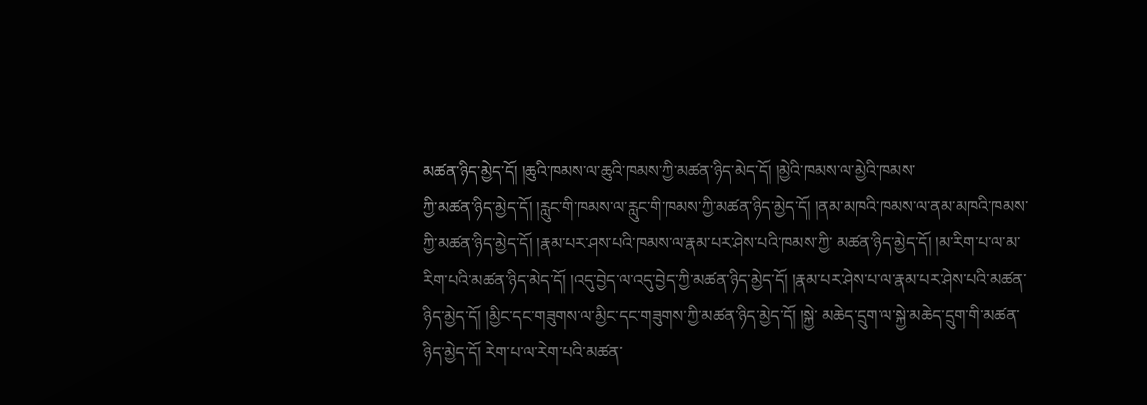མཚན་ཉིད་མྱེད་དོ། །ཆུའི་ཁམས་ལ་ཆུའི་ཁམས་ཀྱི་མཚན་ཉིད་མེད་དོ། །མྱེའི་ཁམས་ལ་མྱེའི་ཁམས་
ཀྱི་མཚན་ཉིད་མྱེད་དོ། །རླུང་གི་ཁམས་ལ་རླུང་གི་ཁམས་ཀྱི་མཚན་ཉིད་མྱེད་དོ། །ནམ་མཁའི་ཁམས་ལ་ནམ་མཁའི་ཁམས་ཀྱི་མཚན་ཉིད་མྱེད་དོ། །རྣམ་པར་ཤས་པའི་ཁམས་ལ་རྣམ་པར་ཤེས་པའི་ཁམས་ཀྱི་ མཚན་ཉིད་མྱེད་དོ། །མ་རིག་པ་ལ་མ་རིག་པའི་མཚན་ཉིད་མེད་དོ། །འདུ་བྱེད་ལ་འདུ་བྱེད་ཀྱི་མཚན་ཉིད་མྱེད་དོ། །རྣམ་པར་ཤེས་པ་ལ་རྣམ་པར་ཤེས་པའི་མཚན་ཉིད་མྱེད་དོ། །མྱིང་དང་གཟུགས་ལ་མྱིང་དང་གཟུགས་ཀྱི་མཚན་ཉིད་མྱེད་དོ། །སྐྱེ་ མཆེད་དྲུག་ལ་སྐྱེ་མཆེད་དྲུག་གི་མཚན་ཉིད་མྱེད་དོ། རེག་པ་ལ་རེག་པའི་མཚན་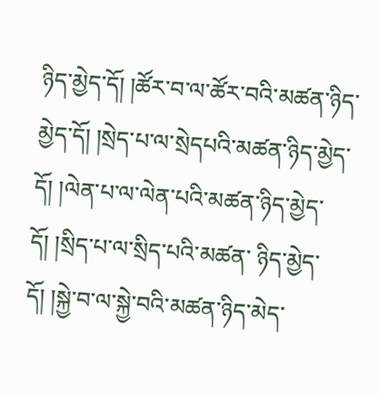ཉིད་མྱེད་དོ། །ཚོར་བ་ལ་ཚོར་བའི་མཚན་ཉིད་མྱེད་དོ། །སྲེད་པ་ལ་སྲེདཔའི་མཚན་ཉིད་མྱེད་དོ། །ལེན་པ་ལ་ལེན་པའི་མཚན་ཉིད་མྱེད་དོ། །སྲིད་པ་ལ་སྲིད་པའི་མཚན་ ཉིད་མྱེད་དོ། །སྐྱེ་བ་ལ་སྐྱེ་བའི་མཚན་ཉིད་མེད་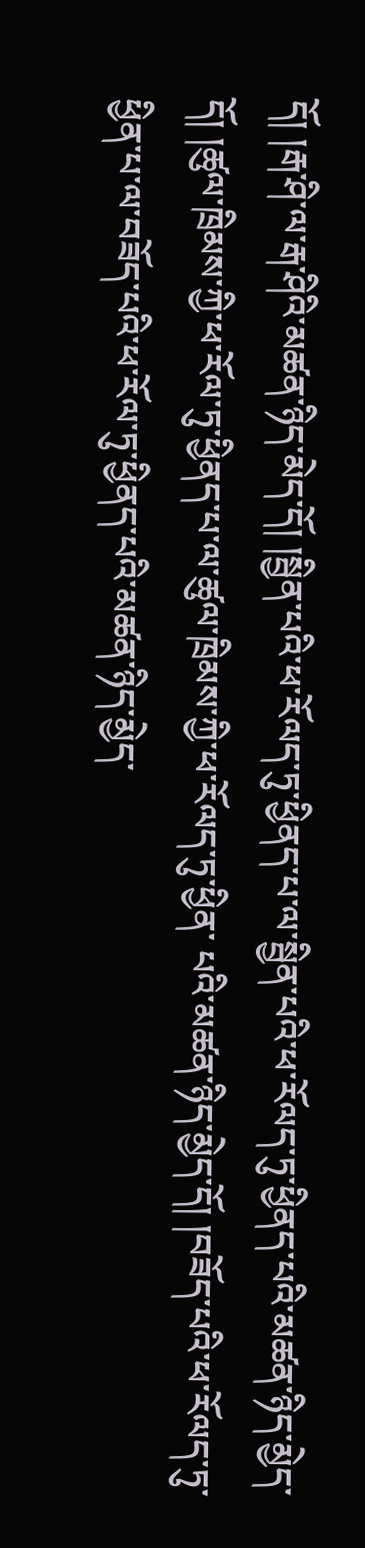དོ། །རྒ་ཤི་ལ་རྒ་ཤིའི་མཚན་ཉིད་མེད་དོ། །སྦྱིན་པའི་ཕ་རོལད་ཏུ་ཕྱིནད་པ་ལ་སྦྱིན་པའི་ཕ་རོལད་ཏུ་ཕྱིནད་པའི་མཚན་ཉིད་མྱེད་དོ། །ཚུལ་ཁྲིམས་ཀྱི་ཕ་རོལ་ཏུ་ཕྱིནད་པ་ལ་ཚུལ་ཁྲིམས་ཀྱི་ཕ་རོལད་ཏུ་ཕྱིན་ པའི་མཚན་ཉིད་མྱེད་དོ། །བཟོད་པའི་ཕ་རོལད་ཏུ་ཕྱིན་པ་ལ་བཟོད་པའི་ཕ་རོལ་ཏུ་ཕྱིནད་པའི་མཚན་ཉིད་མྱེད་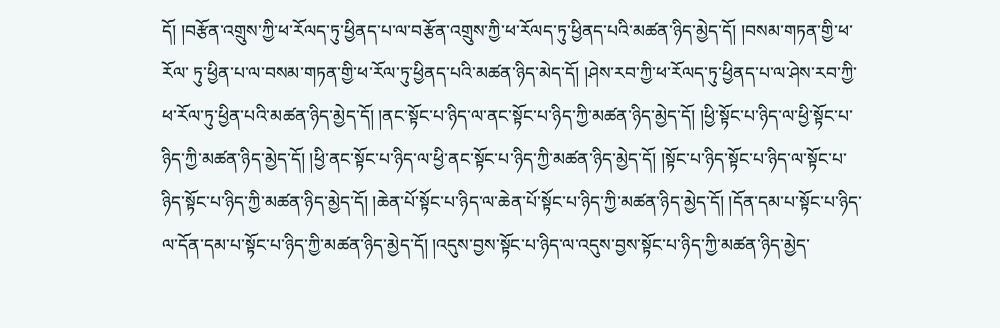དོ། །བརྩོན་འགྲུས་ཀྱི་ཕ་རོལད་ཏུ་ཕྱིནད་པ་ལ་བརྩོན་འགྲུས་ཀྱི་ཕ་རོལད་ཏུ་ཕྱིནད་པའི་མཚན་ཉིད་མྱེད་དོ། །བསམ་གཏན་གྱི་ཕ་རོལ་ ཏུ་ཕྱིན་པ་ལ་བསམ་གཏན་གྱི་ཕ་རོལ་ཏུ་ཕྱིནད་པའི་མཚན་ཉིད་མེད་དོ། །ཤེས་རབ་ཀྱི་ཕ་རོལད་ཏུ་ཕྱིནད་པ་ལ་ཤེས་རབ་ཀྱི་ཕ་རོལ་ཏུ་ཕྱིན་པའི་མཚན་ཉིད་མྱེད་དོ། །ནང་སྟོང་པ་ཉིད་ལ་ནང་སྟོང་པ་ཉིད་ཀྱི་མཚན་ཉིད་མྱེད་དོ། །ཕྱི་སྟོང་པ་ཉིད་ལ་ཕྱི་སྟོང་པ་ ཉིད་ཀྱི་མཚན་ཉིད་མྱེད་དོ། །ཕྱི་ནང་སྟོང་པ་ཉིད་ལ་ཕྱི་ནང་སྟོང་པ་ཉིད་ཀྱི་མཚན་ཉིད་མྱེད་དོ། །སྟོང་པ་ཉིད་སྟོང་པ་ཉིད་ལ་སྟོང་པ་ཉིད་སྟོང་པ་ཉིད་ཀྱི་མཚན་ཉིད་མྱེད་དོ། །ཆེན་པོ་སྟོང་པ་ཉིད་ལ་ཆེན་པོ་སྟོང་པ་ཉིད་ཀྱི་མཚན་ཉིད་མྱེད་དོ། །དོན་དམ་པ་སྟོང་པ་ཉིད་
ལ་དོན་དམ་པ་སྟོང་པ་ཉིད་ཀྱི་མཚན་ཉིད་མྱེད་དོ། །འདུས་བྱས་སྟོང་པ་ཉིད་ལ་འདུས་བྱས་སྟོང་པ་ཉིད་ཀྱི་མཚན་ཉིད་མྱེད་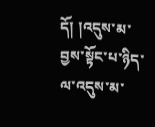དོ། །འདུས་མ་བྱས་སྟོང་པ་ཉིད་ལ་འདུས་མ་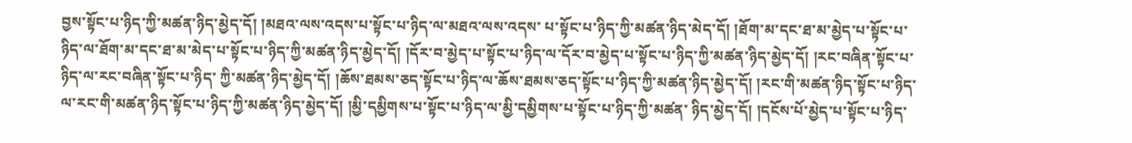བྱས་སྟོང་པ་ཉིད་ཀྱི་མཚན་ཉིད་མྱེད་དོ། །མཐའ་ལས་འདས་པ་སྟོང་པ་ཉིད་ལ་མཐའ་ལས་འདས་ པ་སྟོང་པ་ཉིད་ཀྱི་མཚན་ཉིད་མེད་དོ། །ཐོག་མ་དང་ཐ་མ་མྱེད་པ་སྟོང་པ་ཉིད་ལ་ཐོག་མ་དང་ཐ་མ་མེད་པ་སྟོང་པ་ཉིད་ཀྱི་མཚན་ཉིད་མྱེད་དོ། །དོར་བ་མྱེད་པ་སྟོང་པ་ཉིད་ལ་དོར་བ་མྱེད་པ་སྟོང་པ་ཉིད་ཀྱི་མཚན་ཉིད་མྱེད་དོ། །རང་བཞིན་སྟོང་པ་ཉིད་ལ་རང་བཞིན་སྟོང་པ་ཉིད་ ཀྱི་མཚན་ཉིད་མྱེད་དོ། །ཆོས་ཐམས་ཅད་སྟོང་པ་ཉིད་ལ་ཆོས་ཐམས་ཅད་སྟོང་པ་ཉིད་ཀྱི་མཚན་ཉིད་མྱེད་དོ། །རང་གི་མཚན་ཉིད་སྟོང་པ་ཉིད་ལ་རང་གི་མཚན་ཉིད་སྟོང་པ་ཉིད་ཀྱི་མཚན་ཉིད་མྱེད་དོ། །མྱི་དམྱིགས་པ་སྟོང་པ་ཉིད་ལ་མྱི་དམྱིགས་པ་སྟོང་པ་ཉིད་ཀྱི་མཚན་ ཉིད་མྱེད་དོ། །དངོས་པོ་མྱེད་པ་སྟོང་པ་ཉིད་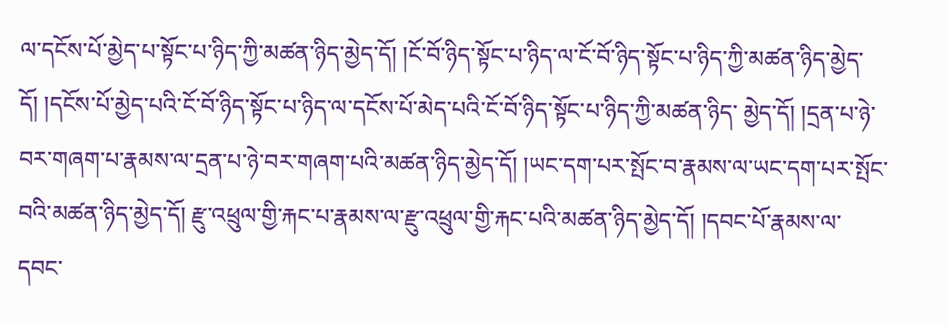ལ་དངོས་པོ་མྱེད་པ་སྟོང་པ་ཉིད་ཀྱི་མཚན་ཉིད་མྱེད་དོ། །ངོ་བོ་ཉིད་སྟོང་པ་ཉིད་ལ་ངོ་བོ་ཉིད་སྟོང་པ་ཉིད་ཀྱི་མཚན་ཉིད་མྱེད་དོ། །དངོས་པོ་མྱེད་པའི་ངོ་བོ་ཉིད་སྟོང་པ་ཉིད་ལ་དངོས་པོ་མེད་པའི་ངོ་བོ་ཉིད་སྟོང་པ་ཉིད་ཀྱི་མཚན་ཉིད་ མྱེད་དོ། །དྲན་པ་ཉེ་བར་གཞག་པ་རྣམས་ལ་དྲན་པ་ཉེ་བར་གཞག་པའི་མཚན་ཉིད་མྱེད་དོ། །ཡང་དག་པར་སྤོང་བ་རྣམས་ལ་ཡང་དག་པར་སྤོང་བའི་མཚན་ཉིད་མྱེད་དོ། རྫུ་འཕྲུལ་གྱི་རྐང་པ་རྣམས་ལ་རྫུ་འཕྲུལ་གྱི་རྐང་པའི་མཚན་ཉིད་མྱེད་དོ། །དབང་པོ་རྣམས་ལ་ དབང་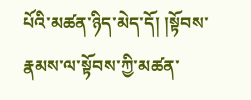པོའི་མཚན་ཉིད་མེད་དོ། །སྟོབས་རྣམས་ལ་སྟོབས་ཀྱི་མཚན་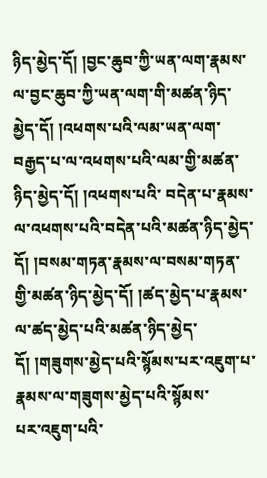ཉིད་མྱེད་དོ། །བྱང་ཆུབ་ཀྱི་ཡན་ལག་རྣམས་ལ་བྱང་ཆུབ་ཀྱི་ཡན་ལག་གི་མཚན་ཉིད་མྱེད་དོ། །འཕགས་པའི་ལམ་ཡན་ལག་བརྒྱད་པ་ལ་འཕགས་པའི་ལམ་གྱི་མཚན་ཉིད་མྱེད་དོ། །འཕགས་པའི་ བདེན་པ་རྣམས་ལ་འཕགས་པའི་བདེན་པའི་མཚན་ཉིད་མྱེད་དོ། །བསམ་གཏན་རྣམས་ལ་བསམ་གཏན་གྱི་མཚན་ཉིད་མྱེད་དོ། །ཚད་མྱེད་པ་རྣམས་ལ་ཚད་མྱེད་པའི་མཚན་ཉིད་མྱེད་དོ། །གཟུགས་མྱེད་པའི་སྙོམས་པར་འཇུག་པ་རྣམས་ལ་གཟུགས་མྱེད་པའི་སྙོམས་
པར་འཇུག་པའི་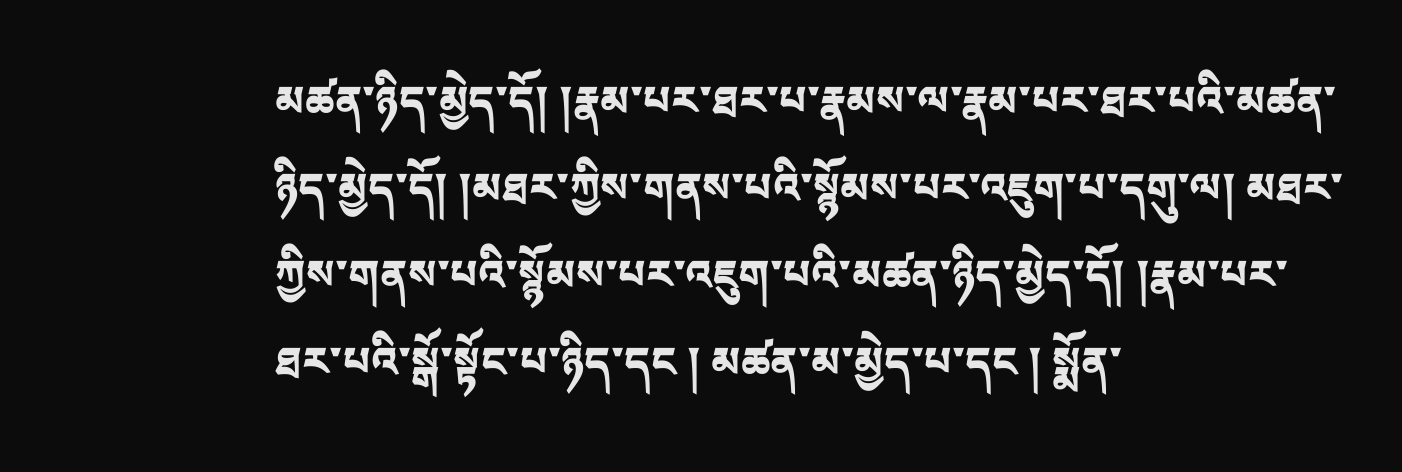མཚན་ཉིད་མྱེད་དོ། །རྣམ་པར་ཐར་པ་རྣམས་ལ་རྣམ་པར་ཐར་པའི་མཚན་ཉིད་མྱེད་དོ། །མཐར་ཀྱིས་གནས་པའི་སྙོམས་པར་འཇུག་པ་དགུ་ལ། མཐར་ཀྱིས་གནས་པའི་སྙོམས་པར་འཇུག་པའི་མཚན་ཉིད་མྱེད་དོ། །རྣམ་པར་ ཐར་པའི་སྒོ་སྟོང་པ་ཉིད་དང ། མཚན་མ་མྱེད་པ་དང ། སྨོན་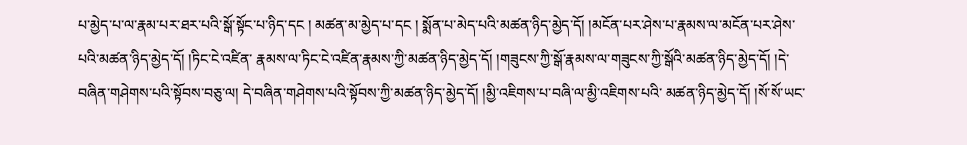པ་མྱེད་པ་ལ་རྣམ་པར་ཐར་པའི་སྒོ་སྟོང་པ་ཉིད་དང ། མཚན་མ་མྱེད་པ་དང ། སྨོན་པ་མེད་པའི་མཚན་ཉིད་མྱེད་དོ། །མངོན་པར་ཤེས་པ་རྣམས་ལ་མངོན་པར་ཤེས་པའི་མཚན་ཉིད་མྱེད་དོ། །ཏིང་ངེ་འཛིན་ རྣམས་ལ་ཏིང་ངེ་འཛིན་རྣམས་ཀྱི་མཚན་ཉིད་མྱེད་དོ། །གཟུངས་ཀྱི་སྒོ་རྣམས་ལ་གཟུངས་ཀྱི་སྒོའི་མཚན་ཉིད་མྱེད་དོ། །དེ་བཞིན་གཤེགས་པའི་སྟོབས་བཅུ་ལ། དེ་བཞིན་གཤེགས་པའི་སྟོབས་ཀྱི་མཚན་ཉིད་མྱེད་དོ། །མྱི་འཇིགས་པ་བཞི་ལ་མྱི་འཇིགས་པའི་ མཚན་ཉིད་མྱེད་དོ། །སོ་སོ་ཡང་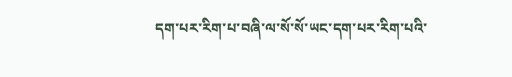དག་པར་རིག་པ་བཞི་ལ་སོ་སོ་ཡང་དག་པར་རིག་པའི་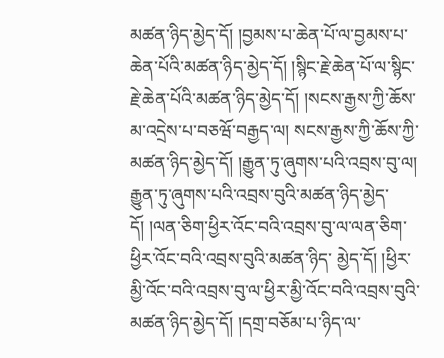མཚན་ཉིད་མྱེད་དོ། །བྱམས་པ་ཆེན་པོ་ལ་བྱམས་པ་ཆེན་པོའི་མཚན་ཉིད་མྱེད་དོ། །སྙིང་རྗེ་ཆེན་པོ་ལ་སྙིང་རྗེ་ཆེན་པོའི་མཚན་ཉིད་མྱེད་དོ། །སངས་རྒྱས་ཀྱི་ཆོས་ མ་འདྲེས་པ་བཅཝོ་བརྒྱད་ལ། སངས་རྒྱས་ཀྱི་ཆོས་ཀྱི་མཚན་ཉིད་མྱེད་དོ། །རྒྱུན་ཏུ་ཞུགས་པའི་འབྲས་བུ་ལ། རྒྱུན་ཏུ་ཞུགས་པའི་འབྲས་བུའི་མཚན་ཉིད་མྱེད་དོ། །ལན་ཅིག་ཕྱིར་འོང་བའི་འབྲས་བུ་ལ་ལན་ཅིག་ཕྱིར་འོང་བའི་འབྲས་བུའི་མཚན་ཉིད་ མྱེད་དོ། །ཕྱིར་མྱི་འོང་བའི་འབྲས་བུ་ལ་ཕྱིར་མྱི་འོང་བའི་འབྲས་བུའི་མཚན་ཉིད་མྱེད་དོ། །དགྲ་བཅོམ་པ་ཉིད་ལ་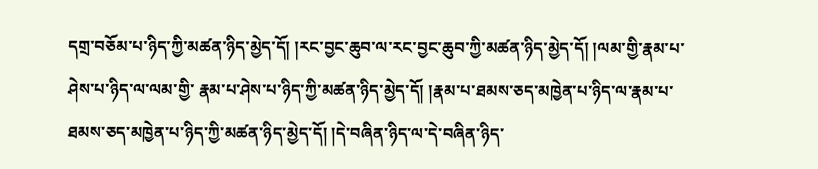དགྲ་བཅོམ་པ་ཉིད་ཀྱི་མཚན་ཉིད་མྱེད་དོ། །རང་བྱང་ཆུབ་ལ་རང་བྱང་ཆུབ་ཀྱི་མཚན་ཉིད་མྱེད་དོ། །ལམ་གྱི་རྣམ་པ་ཤེས་པ་ཉིད་ལ་ལམ་གྱི་ རྣམ་པ་ཤེས་པ་ཉིད་ཀྱི་མཚན་ཉིད་མྱེད་དོ། །རྣམ་པ་ཐམས་ཅད་མཁྱེན་པ་ཉིད་ལ་རྣམ་པ་ཐམས་ཅད་མཁྱེན་པ་ཉིད་ཀྱི་མཚན་ཉིད་མྱེད་དོ། །དེ་བཞིན་ཉིད་ལ་དེ་བཞིན་ཉིད་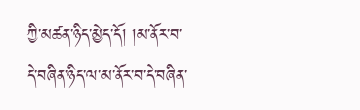ཀྱི་མཚན་ཉིད་མྱེད་དོ། །མ་ནོར་བ་དེ་བཞིན་ཉིད་ལ་མ་ནོར་བ་དེ་བཞིན་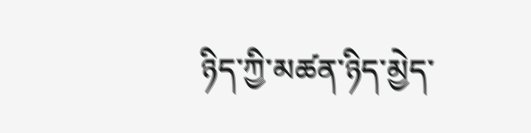ཉིད་ཀྱི་མཚན་ཉིད་མྱེད་